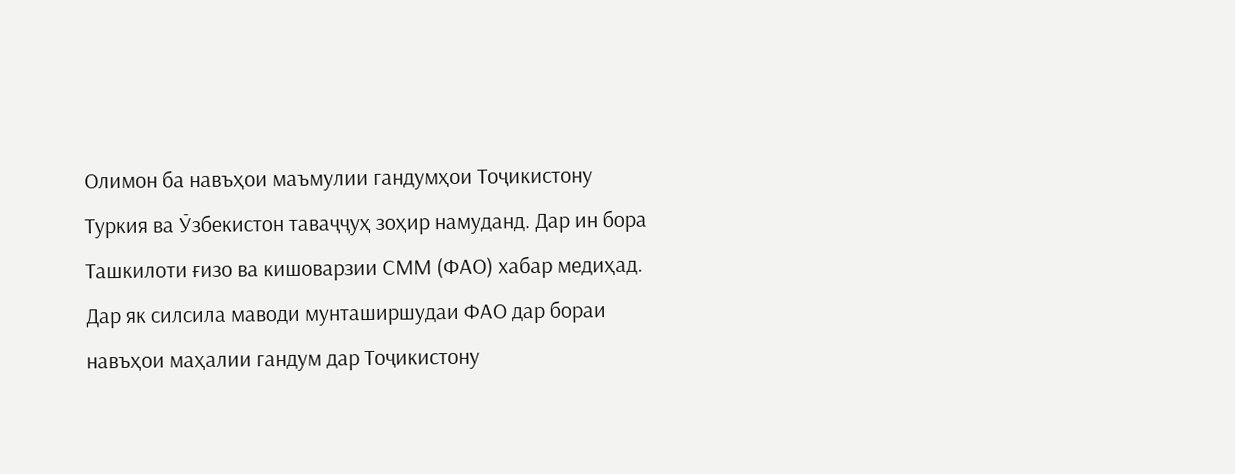Олимон ба навъҳои маъмулии гандумҳои Тоҷикистону Туркия ва Ӯзбекистон таваҷҷуҳ зоҳир намуданд. Дар ин бора Ташкилоти ғизо ва кишоварзии СММ (ФАО) хабар медиҳад.
Дар як силсила маводи мунташиршудаи ФАО дар бораи навъҳои маҳалии гандум дар Тоҷикистону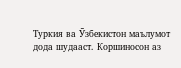Туркия ва Ӯзбекистон маълумот дода шудааст. Коршиносон аз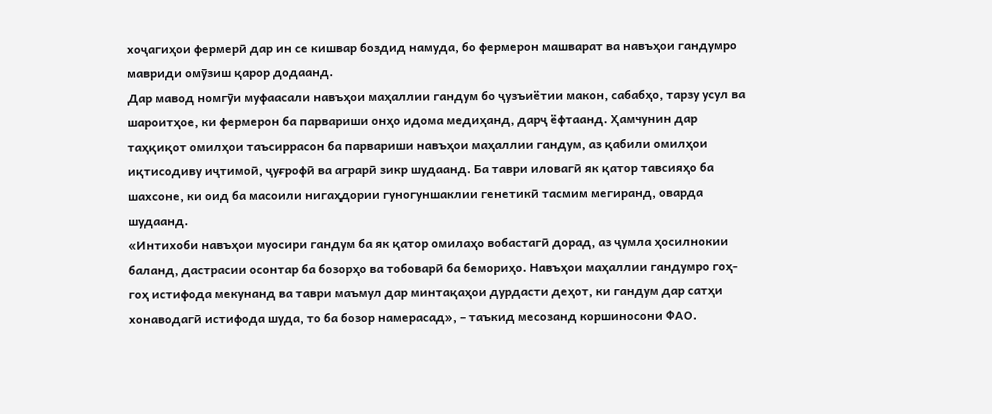хоҷагиҳои фермерӣ дар ин се кишвар боздид намуда, бо фермерон машварат ва навъҳои гандумро мавриди омӯзиш қарор додаанд.
Дар мавод номгӯи муфаасали навъҳои маҳаллии гандум бо ҷузъиётии макон, сабабҳо, тарзу усул ва шароитҳое, ки фермерон ба парвариши онҳо идома медиҳанд, дарҷ ёфтаанд. Ҳамчунин дар таҳқиқот омилҳои таъсиррасон ба парвариши навъҳои маҳаллии гандум, аз қабили омилҳои иқтисодиву иҷтимоӣ, ҷуғрофӣ ва аграрӣ зикр шудаанд. Ба таври иловагӣ як қатор тавсияҳо ба шахсоне, ки оид ба масоили нигаҳдории гуногуншаклии генетикӣ тасмим мегиранд, оварда шудаанд.
«Интихоби навъҳои муосири гандум ба як қатор омилаҳо вобастагӣ дорад, аз ҷумла ҳосилнокии баланд, дастрасии осонтар ба бозорҳо ва тобоварӣ ба бемориҳо. Навъҳои маҳаллии гандумро гоҳ-гоҳ истифода мекунанд ва таври маъмул дар минтақаҳои дурдасти деҳот, ки гандум дар сатҳи хонаводагӣ истифода шуда, то ба бозор намерасад», – таъкид месозанд коршиносони ФАО.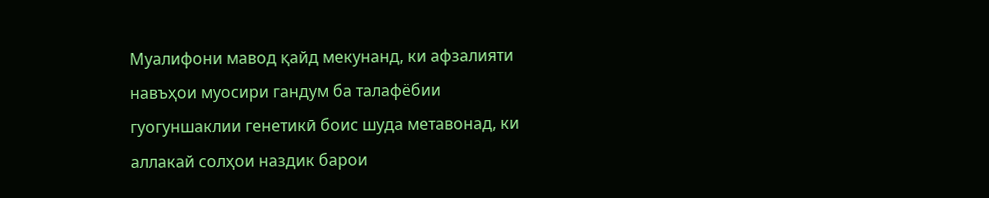Муалифони мавод қайд мекунанд, ки афзалияти навъҳои муосири гандум ба талафёбии гуогуншаклии генетикӣ боис шуда метавонад, ки аллакай солҳои наздик барои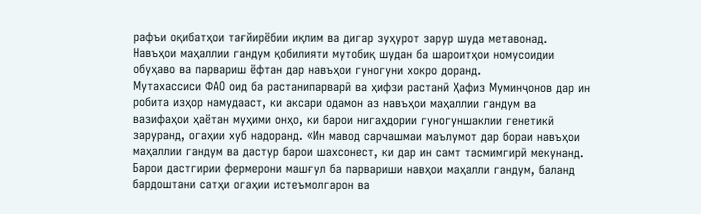рафъи оқибатҳои тағйирёбии иқлим ва дигар зуҳурот зарур шуда метавонад.
Навъҳои маҳаллии гандум қобилияти мутобиқ шудан ба шароитҳои номусоидии обуҳаво ва парвариш ёфтан дар навъҳои гуногуни хокро доранд.
Мутахассиси ФАО оид ба растанипарварӣ ва ҳифзи растанӣ Ҳафиз Муминҷонов дар ин робита изҳор намудааст, ки аксари одамон аз навъҳои маҳаллии гандум ва вазифаҳои ҳаётан муҳими онҳо, ки барои нигаҳдории гуногуншаклии генетикӣ заруранд, огаҳии хуб надоранд. «Ин мавод сарчашмаи маълумот дар бораи навъҳои маҳаллии гандум ва дастур барои шахсонест, ки дар ин самт тасмимгирӣ мекунанд. Барои дастгирии фермерони машғул ба парвариши навҳои маҳалли гандум, баланд бардоштани сатҳи огаҳии истеъмолгарон ва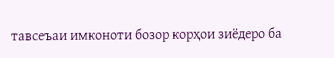тавсеъаи имконоти бозор корҳои зиёдеро ба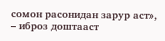сомон расонидан зарур аст», – иброз доштааст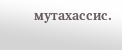мутахассис.